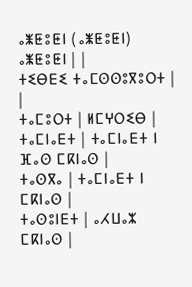ⴰⵥⵟⵓⵟⵏ (ⴰⵥⵟⵓⵟⵏ)
ⴰⵥⵟⵓⵟⵏ | |
ⵜⵉⴱⴹⵉ ⵜⴰⵎⵙⵙⵓⴳⵓⵔⵜ | |
ⵜⴰⵎⵓⵔⵜ | ⵍⵎⵖⵔⵉⴱ |
ⵜⴰⵎⵏⴰⴹⵜ | ⵜⴰⵎⵏⴰⴹⵜ ⵏ ⴼⴰⵙ ⵎⴽⵏⴰⵙ |
ⵜⴰⵙⴳⴰ | ⵜⴰⵎⵏⴰⴹⵜ ⵏ ⵎⴽⵏⴰⵙ |
ⵜⴰⵙⵓⵏⴹⵜ | ⴰⵃⵡⴰⵣ ⵎⴽⵏⴰⵙ |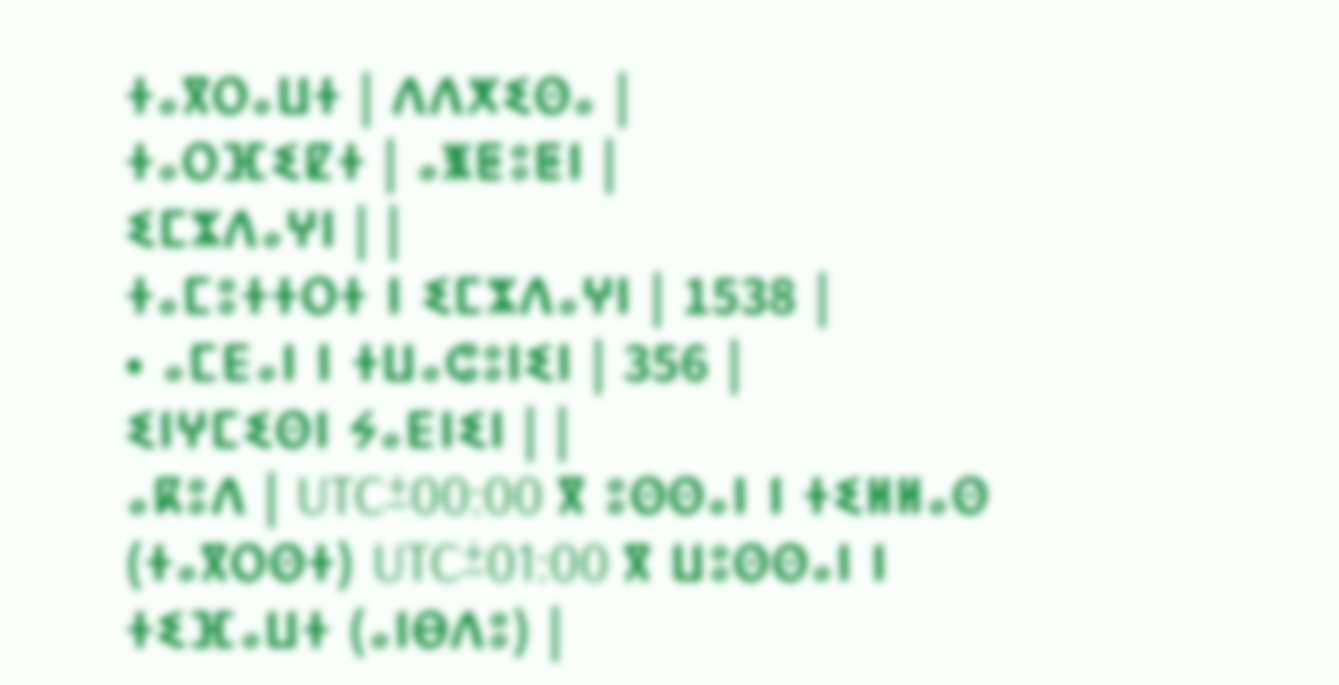ⵜⴰⴳⵔⴰⵡⵜ | ⴷⴷⵅⵉⵙⴰ |
ⵜⴰⵔⴼⵉⵇⵜ | ⴰⵥⵟⵓⵟⵏ |
ⵉⵎⵣⴷⴰⵖⵏ | |
ⵜⴰⵎⵓⵜⵜⵔⵜ ⵏ ⵉⵎⵣⴷⴰⵖⵏ | 1538 |
• ⴰⵎⴹⴰⵏ ⵏ ⵜⵡⴰⵛⵓⵏⵉⵏ | 356 |
ⵉⵏⵖⵎⵉⵙⵏ ⵢⴰⴹⵏⵉⵏ | |
ⴰⴽⵓⴷ | UTC±00:00 ⴳ ⵓⵙⵙⴰⵏ ⵏ ⵜⵉⵍⵍⴰⵙ (ⵜⴰⴳⵔⵙⵜ) UTC±01:00 ⴳ ⵡⵓⵙⵙⴰⵏ ⵏ ⵜⵉⴼⴰⵡⵜ (ⴰⵏⴱⴷⵓ) |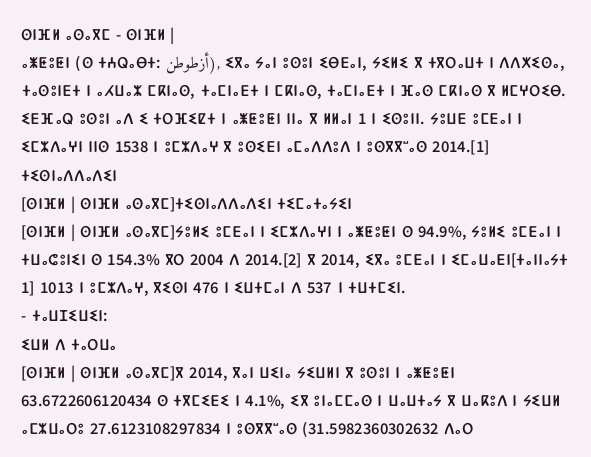ⵙⵏⴼⵍ ⴰⵙⴰⴳⵎ - ⵙⵏⴼⵍ |
ⴰⵥⵟⵓⵟⵏ (ⵙ ⵜⵄⵕⴰⴱⵜ: أزطوطن), ⵉⴳⴰ ⵢⴰⵏ ⵓⵙⵓⵏ ⵉⴱⴹⴰⵏ, ⵢⵉⵍⵉ ⴳ ⵜⴳⵔⴰⵡⵜ ⵏ ⴷⴷⵅⵉⵙⴰ, ⵜⴰⵙⵓⵏⴹⵜ ⵏ ⴰⵃⵡⴰⵣ ⵎⴽⵏⴰⵙ, ⵜⴰⵎⵏⴰⴹⵜ ⵏ ⵎⴽⵏⴰⵙ, ⵜⴰⵎⵏⴰⴹⵜ ⵏ ⴼⴰⵙ ⵎⴽⵏⴰⵙ ⴳ ⵍⵎⵖⵔⵉⴱ. ⵉⴹⴼⴰⵕ ⵓⵙⵓⵏ ⴰⴷ ⵉ ⵜⵔⴼⵉⵇⵜ ⵏ ⴰⵥⵟⵓⵟⵏ ⵏⵏⴰ ⴳ ⵍⵍⴰⵏ 1 ⵏ ⵉⵙⵓⵏⵏ. ⵢⵓⵡⴹ ⵓⵎⴹⴰⵏ ⵏ ⵉⵎⵣⴷⴰⵖⵏ ⵏⵏⵙ 1538 ⵏ ⵓⵎⵣⴷⴰⵖ ⴳ ⵓⵙⵉⴹⵏ ⴰⵎⴰⴷⴷⵓⴷ ⵏ ⵓⵙⴳⴳⵯⴰⵙ 2014.[1]
ⵜⵉⵙⵏⴰⴷⴷⴰⴷⵉⵏ
[ⵙⵏⴼⵍ | ⵙⵏⴼⵍ ⴰⵙⴰⴳⵎ]ⵜⵉⵙⵏⴰⴷⴷⴰⴷⵉⵏ ⵜⵉⵎⴰⵜⴰⵢⵉⵏ
[ⵙⵏⴼⵍ | ⵙⵏⴼⵍ ⴰⵙⴰⴳⵎ]ⵢⵓⵍⵉ ⵓⵎⴹⴰⵏ ⵏ ⵉⵎⵣⴷⴰⵖⵏ ⵏ ⴰⵥⵟⵓⵟⵏ ⵙ 94.9%, ⵢⵓⵍⵉ ⵓⵎⴹⴰⵏ ⵏ ⵜⵡⴰⵛⵓⵏⵉⵏ ⵙ 154.3% ⴳⵔ 2004 ⴷ 2014.[2] ⴳ 2014, ⵉⴳⴰ ⵓⵎⴹⴰⵏ ⵏ ⵉⵎⴰⵡⴰⴹⵏ[ⵜⴰⵏⵏⴰⵢⵜ 1] 1013 ⵏ ⵓⵎⵣⴷⴰⵖ, ⴳⵉⵙⵏ 476 ⵏ ⵉⵡⵜⵎⴰⵏ ⴷ 537 ⵏ ⵜⵡⵜⵎⵉⵏ.
- ⵜⴰⵡⵊⵉⵡⵉⵏ:
ⵉⵡⵍ ⴷ ⵜⴰⵔⵡⴰ
[ⵙⵏⴼⵍ | ⵙⵏⴼⵍ ⴰⵙⴰⴳⵎ]ⴳ 2014, ⴳⴰⵏ ⵡⵉⵏⴰ ⵢⵉⵡⵍⵏ ⴳ ⵓⵙⵓⵏ ⵏ ⴰⵥⵟⵓⵟⵏ 63.6722606120434 ⵙ ⵜⴳⵎⵉⴹⵉ ⵏ 4.1%, ⵉⴳ ⵓⵏⴰⵎⵎⴰⵙ ⵏ ⵡⴰⵡⵜⴰⵢ ⴳ ⵡⴰⴽⵓⴷ ⵏ ⵢⵉⵡⵍ ⴰⵎⵣⵡⴰⵔⵓ 27.6123108297834 ⵏ ⵓⵙⴳⴳⵯⴰⵙ (31.5982360302632 ⴷⴰⵔ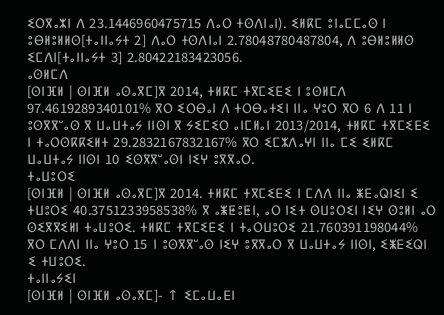ⵉⵔⴳⴰⵣⵏ ⴷ 23.1446960475715 ⴷⴰⵔ ⵜⵙⴷⵏⴰⵏ). ⵉⵍⴽⵎ ⵓⵏⴰⵎⵎⴰⵙ ⵏ ⵓⴱⵍⵓⵍⵍⵙ[ⵜⴰⵏⵏⴰⵢⵜ 2] ⴷⴰⵔ ⵜⵙⴷⵏⴰⵏ 2.78048780487804, ⴷ ⵓⴱⵍⵓⵍⵍⵙ ⵉⵎⴷⵏ[ⵜⴰⵏⵏⴰⵢⵜ 3] 2.80422183423056.
ⴰⵙⵍⵎⴷ
[ⵙⵏⴼⵍ | ⵙⵏⴼⵍ ⴰⵙⴰⴳⵎ]ⴳ 2014, ⵜⵍⴽⵎ ⵜⴳⵎⵉⴹⵉ ⵏ ⵓⵙⵍⵎⴷ 97.4619289340101% ⴳⵔ ⵉⵔⴱⴰⵏ ⴷ ⵜⵔⴱⴰⵜⵉⵏ ⵏⵏⴰ ⵖⵓⵔ ⴳⵔ 6 ⴷ 11 ⵏ ⵓⵙⴳⴳⵯⴰⵙ ⴳ ⵡⴰⵡⵜⴰⵢ ⵏⵏⵙⵏ ⴳ ⵢⵉⵎⵉⵔ ⴰⵏⵎⵍⴰⵏ 2013/2014, ⵜⵍⴽⵎ ⵜⴳⵎⵉⴹⵉ ⵏ ⵜⴰⵔⵙⴽⴽⵉⵍⵜ 29.2832167832167% ⴳⵔ ⵉⵎⵣⴷⴰⵖⵏ ⵏⵏⴰ ⵎⵉ ⵉⵍⴽⵎ ⵡⴰⵡⵜⴰⵢ ⵏⵏⵙⵏ 10 ⵉⵙⴳⴳⵯⴰⵙⵏ ⵏⵉⵖ ⵓⴳⴳⴰⵔ.
ⵜⴰⵡⵓⵔⵉ
[ⵙⵏⴼⵍ | ⵙⵏⴼⵍ ⴰⵙⴰⴳⵎ]ⴳ 2014. ⵜⵍⴽⵎ ⵜⴳⵎⵉⴹⵉ ⵏ ⵎⴷⴷ ⵏⵏⴰ ⵥⴹⴰⵕⵏⵉⵏ ⵉ ⵜⵡⵓⵔⵉ 40.3751233958538% ⴳ ⴰⵥⵟⵓⵟⵏ, ⴰⵔ ⵏⵉⵜ ⵙⵡⵓⵔⵉⵏ ⵏⵉⵖ ⵙⵓⵍⵏ ⴰⵔ ⵙⵉⴳⴳⵉⵍⵏ ⵜⴰⵡⵓⵔⵉ. ⵜⵍⴽⵎ ⵜⴳⵎⵉⴹⵉ ⵏ ⵜⴰⵔⵡⵓⵔⵉ 21.760391198044% ⴳⵔ ⵎⴷⴷⵏ ⵏⵏⴰ ⵖⵓⵔ 15 ⵏ ⵓⵙⴳⴳⵯⴰⵙ ⵏⵉⵖ ⵓⴳⴳⴰⵔ ⴳ ⵡⴰⵡⵜⴰⵢ ⵏⵏⵙⵏ, ⵉⵥⴹⵉⵕⵏ ⵉ ⵜⵡⵓⵔⵉ.
ⵜⴰⵏⵏⴰⵢⵉⵏ
[ⵙⵏⴼⵍ | ⵙⵏⴼⵍ ⴰⵙⴰⴳⵎ]- ↑ ⵉⵎⴰⵡⴰⴹⵏ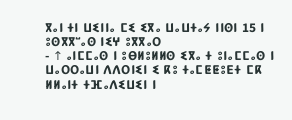ⴳⴰⵏ ⵜⵏ ⵡⵉⵏⵏⴰ ⵎⵉ ⵉⴳⴰ ⵡⴰⵡⵜⴰⵢ ⵏⵏⵙⵏ 15 ⵏ ⵓⵙⴳⴳⵯⴰⵙ ⵏⵉⵖ ⵓⴳⴳⴰⵔ
- ↑ ⴰⵏⵎⵎⴰⵙ ⵏ ⵓⴱⵍⵓⵍⵍⵙ ⵉⴳⴰ ⵜ ⵓⵏⴰⵎⵎⴰⵙ ⵏ ⵡⴰⵔⵔⴰⵡⵏ ⴷⴷⵔⵏⵉⵏ ⵉ ⴽⵓ ⵜⴰⵎⵟⵟⵓⴹⵜ ⵎⴽ ⵍⵍⴰⵏⵜ ⵜⴼⴰⴷⵉⵡⵉⵏ ⵏ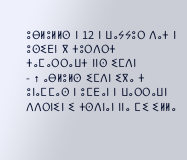ⵓⴱⵍⵓⵍⵍⵙ ⵏ 12 ⵏ ⵡⴰⵢⵢⵓⵔ ⴷⴰⵜ ⵏ ⵓⵙⵉⴹⵏ ⴳ ⵜⵓⵔⴷⵔⵜ ⵜⴰⵎⴰⵔⵔⴰⵡⵜ ⵏⵏⵙ ⵉⵎⴷⵏ
- ↑ ⴰⴱⵍⵓⵍⵙ ⵉⵎⴷⵏ ⵉⴳⴰ ⵜ ⵓⵏⴰⵎⵎⴰⵙ ⵏ ⵓⵎⴹⴰⵏ ⵏ ⵡⴰⵔⵔⴰⵡⵏ ⴷⴷⵔⵏⵉⵏ ⵉ ⵜⵙⴷⵏⴰⵏ ⵏⵏⴰ ⵎⵉ ⵉⵍⵍⴰ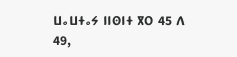ⵡⴰⵡⵜⴰⵢ ⵏⵏⵙⵏⵜ ⴳⵔ 45 ⴷ 49,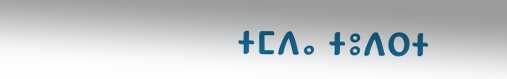ⵜⵎⴷⴰ ⵜⵓⴷⵔⵜ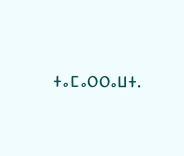ⵜⴰⵎⴰⵔⵔⴰⵡⵜ.